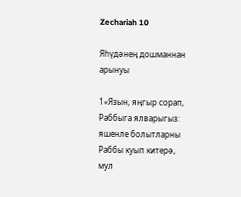Zechariah 10

Яһүдәнең дошманнан арынуы

1«Язын, яңгыр сорап, Раббыга ялварыгыз:
яшенле болытларны Раббы куып китерә,
мул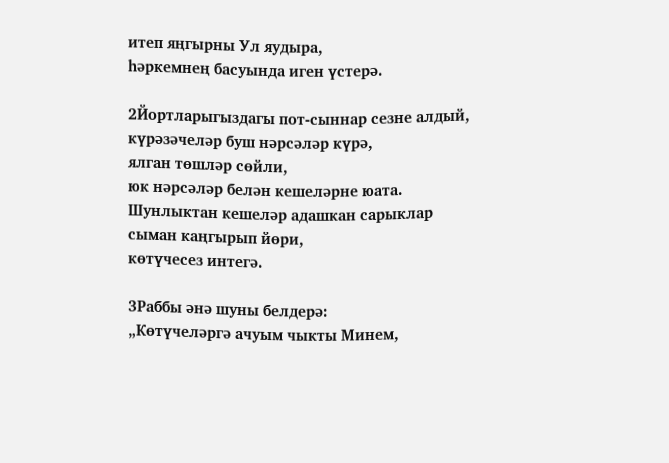итеп яңгырны Ул яудыра,
һәркемнең басуында иген үстерә.

2Йортларыгыздагы пот-сыннар сезне алдый,
күрәзәчеләр буш нәрсәләр күрә,
ялган төшләр сөйли,
юк нәрсәләр белән кешеләрне юата.
Шунлыктан кешеләр адашкан сарыклар сыман каңгырып йөри,
көтүчесез интегә.

3Раббы әнә шуны белдерә:
„Көтүчеләргә ачуым чыкты Минем,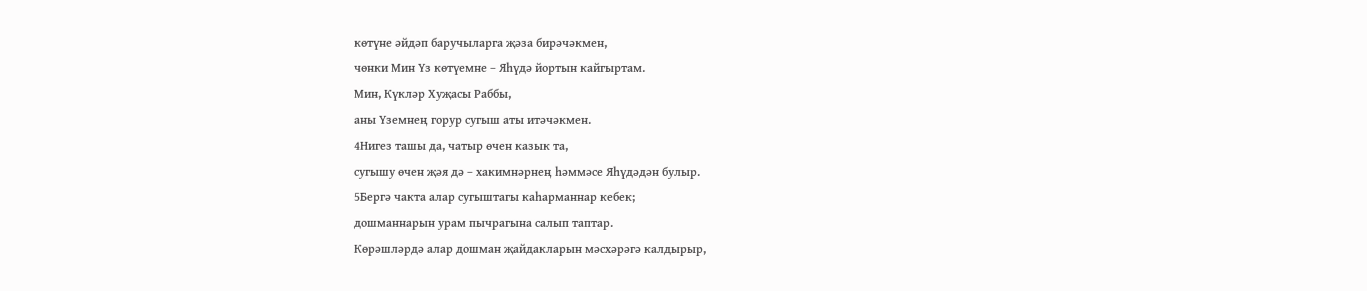көтүне әйдәп баручыларга җәза бирәчәкмен,
чөнки Мин Үз көтүемне – Яһүдә йортын кайгыртам.
Мин, Күкләр Хуҗасы Раббы,
аны Үземнең горур сугыш аты итәчәкмен.
4Нигез ташы да, чатыр өчен казык та,
сугышу өчен җәя дә – хакимнәрнең һәммәсе Яһүдәдән булыр.
5Бергә чакта алар сугыштагы каһарманнар кебек;
дошманнарын урам пычрагына салып таптар.
Көрәшләрдә алар дошман җайдакларын мәсхәрәгә калдырыр,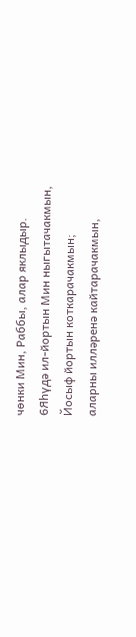чөнки Мин, Раббы, алар яклыдыр.
6Яһүдә ил-йортын Мин ныгытачакмын,
Йосыф йортын коткарачакмын;
аларны илләренә кайтарачакмын,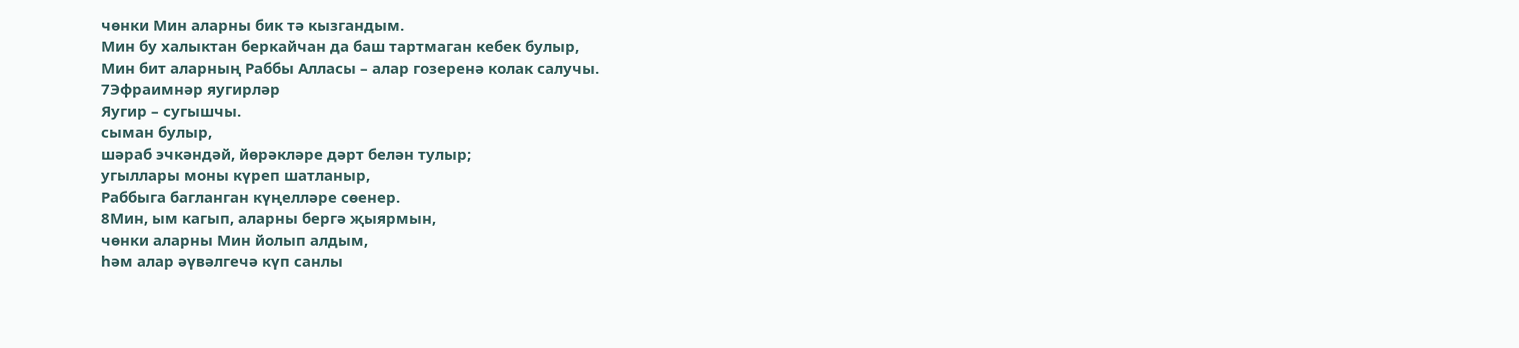чөнки Мин аларны бик тә кызгандым.
Мин бу халыктан беркайчан да баш тартмаган кебек булыр,
Мин бит аларның Раббы Алласы – алар гозеренә колак салучы.
7Эфраимнәр яугирләр
Яугир – сугышчы.
сыман булыр,
шәраб эчкәндәй, йөрәкләре дәрт белән тулыр;
угыллары моны күреп шатланыр,
Раббыга багланган күңелләре сөенер.
8Мин, ым кагып, аларны бергә җыярмын,
чөнки аларны Мин йолып алдым,
һәм алар әүвәлгечә күп санлы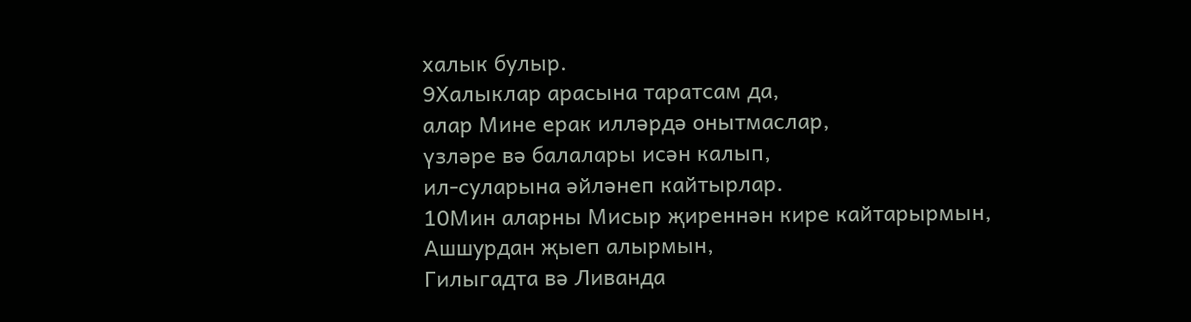халык булыр.
9Халыклар арасына таратсам да,
алар Мине ерак илләрдә онытмаслар,
үзләре вә балалары исән калып,
ил-суларына әйләнеп кайтырлар.
10Мин аларны Мисыр җиреннән кире кайтарырмын,
Ашшурдан җыеп алырмын,
Гилыгадта вә Ливанда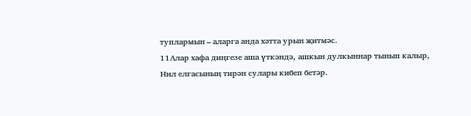туплармын – аларга анда хәтта урын җитмәс.
11Алар хафа диңгезе аша үткәндә, ашкын дулкыннар тынып калыр,
Нил елгасының тирән сулары кибеп бетәр.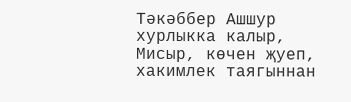Тәкәббер Ашшур хурлыкка калыр,
Мисыр, көчен җуеп, хакимлек таягыннан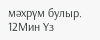мәхрүм булыр.
12Мин Үз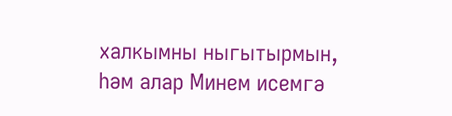халкымны ныгытырмын,
һәм алар Минем исемгә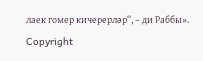лаек гомер кичерерләр“, – ди Раббы».
Copyright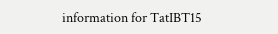information for TatIBT15